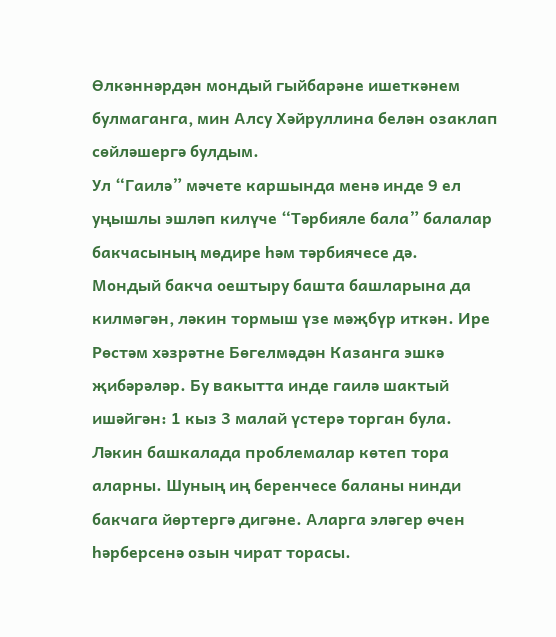Өлкәннәрдән мондый гыйбарәне ишеткәнем булмаганга, мин Алсу Хәйруллина белән озаклап сөйләшергә булдым.
Ул “Гаилә” мәчете каршында менә инде 9 ел уңышлы эшләп килүче “Тәрбияле бала” балалар бакчасының мөдире һәм тәрбиячесе дә.
Мондый бакча оештыру башта башларына да килмәгән, ләкин тормыш үзе мәҗбүр иткән. Ире Рөстәм хәзрәтне Бөгелмәдән Казанга эшкә җибәрәләр. Бу вакытта инде гаилә шактый ишәйгән: 1 кыз 3 малай үстерә торган була. Ләкин башкалада проблемалар көтеп тора аларны. Шуның иң беренчесе баланы нинди бакчага йөртергә дигәне. Аларга эләгер өчен һәрберсенә озын чират торасы.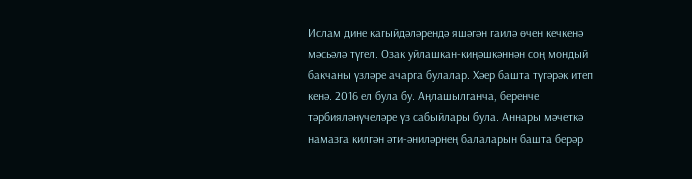Ислам дине кагыйдәләрендә яшәгән гаилә өчен кечкенә мәсьәлә түгел. Озак уйлашкан-киңәшкәннән соң мондый бакчаны үзләре ачарга булалар. Хәер башта түгәрәк итеп кенә. 2016 ел була бу. Аңлашылганча, беренче тәрбияләнүчеләре үз сабыйлары була. Аннары мәчеткә намазга килгән әти-әниләрнең балаларын башта берәр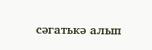сәгатькә алып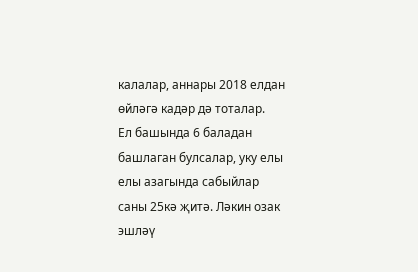калалар, аннары 2018 елдан өйләгә кадәр дә тоталар.
Ел башында 6 баладан башлаган булсалар, уку елы елы азагында сабыйлар саны 25кә җитә. Ләкин озак эшләү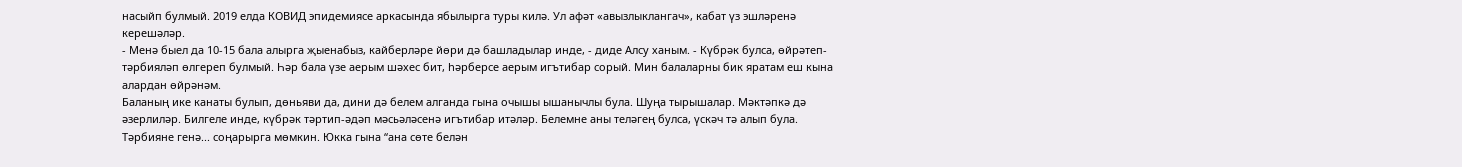насыйп булмый. 2019 елда КОВИД эпидемиясе аркасында ябылырга туры килә. Ул афәт «авызлыклангач», кабат үз эшләренә керешәләр.
- Менә быел да 10-15 бала алырга җыенабыз, кайберләре йөри дә башладылар инде, - диде Алсу ханым. - Күбрәк булса, өйрәтеп-тәрбияләп өлгереп булмый. Һәр бала үзе аерым шәхес бит, һәрберсе аерым игътибар сорый. Мин балаларны бик яратам еш кына алардан өйрәнәм.
Баланың ике канаты булып, дөньяви да, дини дә белем алганда гына очышы ышанычлы була. Шуңа тырышалар. Мәктәпкә дә әзерлиләр. Билгеле инде, күбрәк тәртип-әдәп мәсьәләсенә игътибар итәләр. Белемне аны теләгең булса, үскәч тә алып була. Тәрбияне генә... соңарырга мөмкин. Юкка гына “ана сөте белән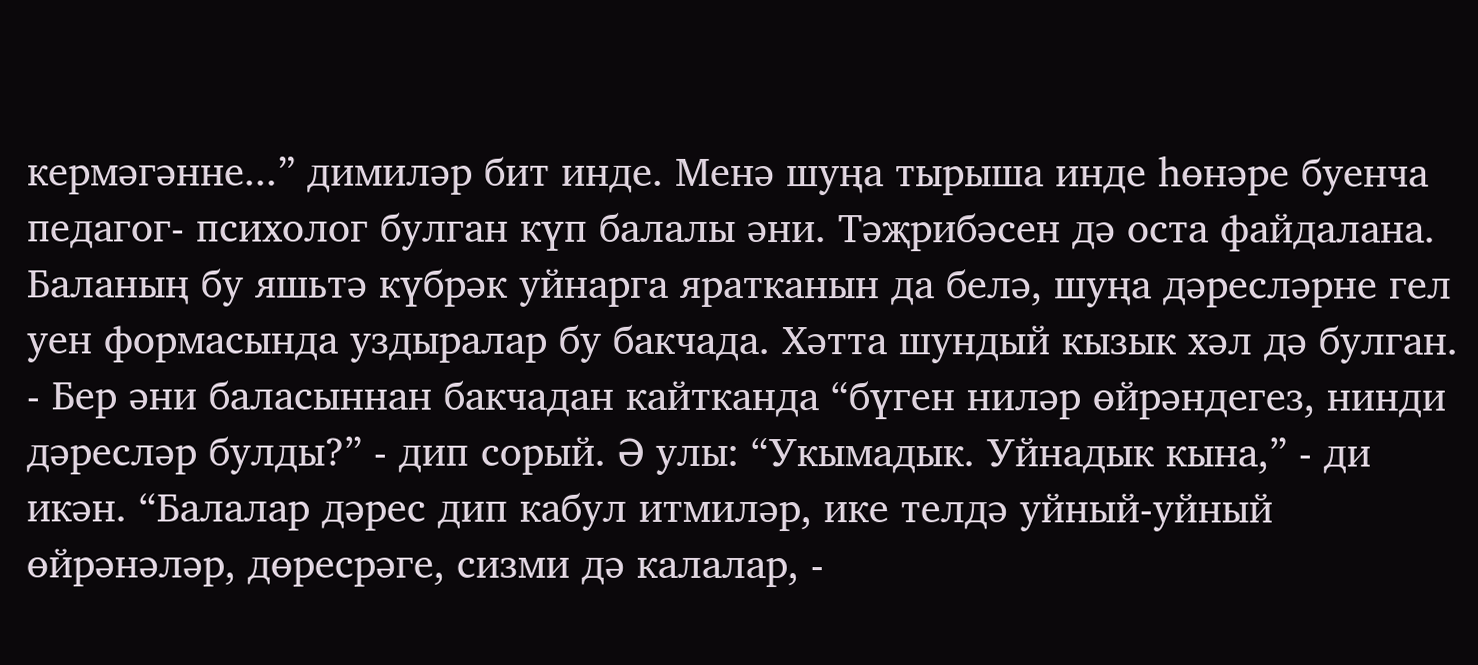кермәгәнне...” димиләр бит инде. Менә шуңа тырыша инде һөнәре буенча педагог- психолог булган күп балалы әни. Тәҗрибәсен дә оста файдалана. Баланың бу яшьтә күбрәк уйнарга яратканын да белә, шуңа дәресләрне гел уен формасында уздыралар бу бакчада. Хәтта шундый кызык хәл дә булган.
- Бер әни баласыннан бакчадан кайтканда “бүген ниләр өйрәндегез, нинди дәресләр булды?” - дип сорый. Ә улы: “Укымадык. Уйнадык кына,” - ди икән. “Балалар дәрес дип кабул итмиләр, ике телдә уйный-уйный өйрәнәләр, дөресрәге, сизми дә калалар, -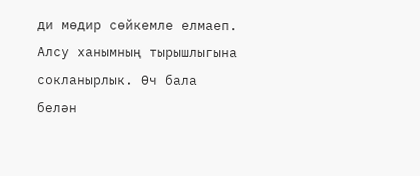ди мөдир сөйкемле елмаеп.
Алсу ханымның тырышлыгына сокланырлык. Өч бала белән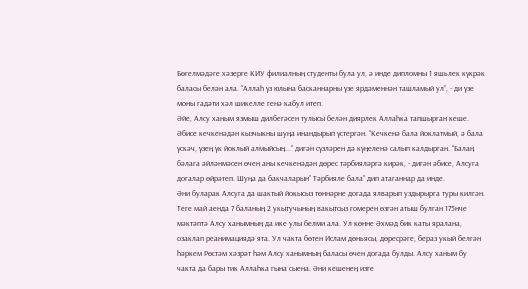Бөгелмәдәге хәзерге КИУ филиалның студенты була ул, ә инде дипломны 1 яшьлек күкрәк баласы белән ала. “Аллаһ үз юлына басканнарны үзе ярдәменнән ташламый ул”, - ди үзе моны гадәти хәл шикелле генә кабул итеп.
Әйе, Алсу ханым язмыш дилбегәсен тулысы белән диярлек Аллаһка тапшырган кеше. Әбисе кечкенәдән кызчыкны шуңа инандырып үстергән. ”Кечкенә бала йоклатмый, ә бала үскәч, үзең үк йоклый алмыйсың...” дигән сүзләрен дә күңеленә салып калдырган. “Балаң бәлага әйләнмәсен өчен аны кечкенәдән дөрес тәрбияләргә кирәк, - дигән әбисе, Алсуга догалар өйрәтеп. Шуңа да бакчаларын” Тәрбияле бала” дип атаганнар да инде.
Әни буларак Алсуга да шактый йокысыз төннәрне догада ялварып уздырырга туры килгән. Теге май аенда 7 баланың 2 укытучының вакытсыз гомерен өзгән атыш булган 175нче мәктәптә Алсу ханымның да ике улы белми ала. Ул көнне Әхмәд бик каты яралана, озаклап реанимациядә ята. Ул чакта бөтен Ислам дөньясы, дөресрәге, бераз укый белгән һәркем Рөстәм хәзрәт һәм Алсу ханымның баласы өчен догада булды. Алсу ханым бу чакта да бары тик Аллаһка гына сыена. Әни кешенең изге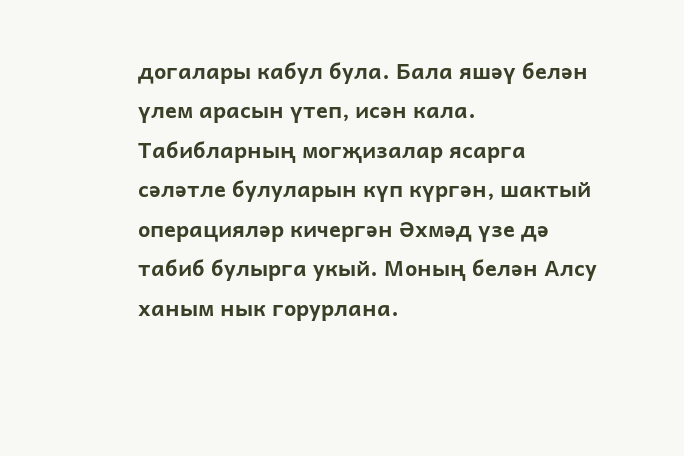догалары кабул була. Бала яшәү белән үлем арасын үтеп, исән кала. Табибларның могҗизалар ясарга сәләтле булуларын күп күргән, шактый операцияләр кичергән Әхмәд үзе дә табиб булырга укый. Моның белән Алсу ханым нык горурлана.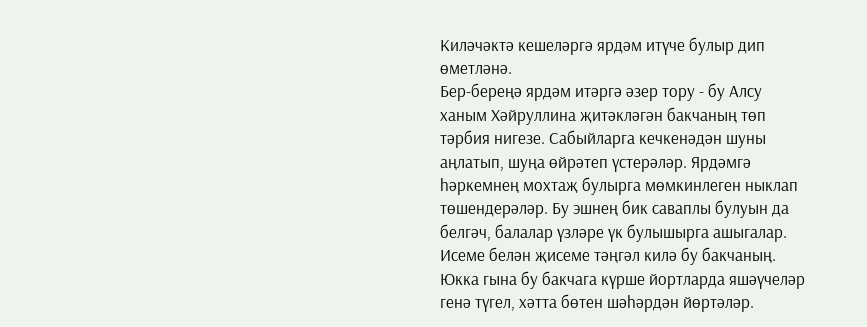Киләчәктә кешеләргә ярдәм итүче булыр дип өметләнә.
Бер-береңә ярдәм итәргә әзер тору - бу Алсу ханым Хәйруллина җитәкләгән бакчаның төп тәрбия нигезе. Сабыйларга кечкенәдән шуны аңлатып, шуңа өйрәтеп үстерәләр. Ярдәмгә һәркемнең мохтаҗ булырга мөмкинлеген ныклап төшендерәләр. Бу эшнең бик саваплы булуын да белгәч, балалар үзләре үк булышырга ашыгалар.
Исеме белән җисеме тәңгәл килә бу бакчаның. Юкка гына бу бакчага күрше йортларда яшәүчеләр генә түгел, хәтта бөтен шәһәрдән йөртәләр.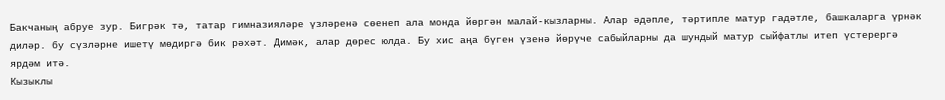Бакчаның абруе зур. Бигрәк тә, татар гимназияләре үзләренә сөенеп ала монда йөргән малай-кызларны. Алар әдәпле, тәртипле матур гадәтле, башкаларга үрнәк диләр. бу сүзләрне ишетү мөдиргә бик рәхәт. Димәк, алар дөрес юлда. Бу хис аңа бүген үзенә йөрүче сабыйларны да шундый матур сыйфатлы итеп үстерергә ярдәм итә.
Кызыклы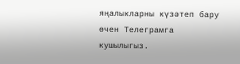яңалыкларны күзәтеп бару өчен Телеграмга кушылыгыз.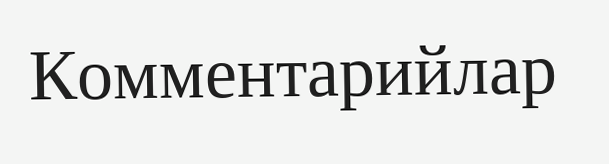Комментарийлар